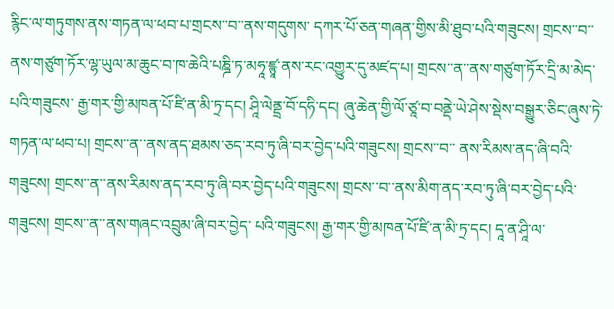རྙིང་ལ་གཏུགས་ནས་གཏན་ལ་ཕབ་པ་གྲངས་་བ་་ནས་གདུགས་ དཀར་པོ་ཅན་གཞན་གྱིས་མི་ཐུབ་པའི་གཟུངས། གྲངས་་བ་་ནས་གཙུག་ཏོར་ལྷ་ཡུལ་མ་ཆུང་བ་ཁ་ཆེའི་པཎྜི་ཏ་མཧཱ་ཛྙཱ་ནས་རང་འགྱུར་དུ་མཛད་པ། གྲངས་་ན་་ནས་གཙུག་ཏོར་དྲི་མ་མེད་པའི་གཟུངས་ རྒྱ་གར་གྱི་མཁན་པོ་ཛི་ན་མི་ཏྲ་དང། ཤཱི་ལེནྡྲ་བོ་དཧི་དང། ཞུ་ཆེན་གྱི་ལོ་ཙཱ་བ་བནྡེ་ཡེ་ཤེས་སྡེས་བསྒྱུར་ཅིང་ཞུས་ཏེ་གཏན་ལ་ཕབ་པ། གྲངས་་ན་་ནས་ནད་ཐམས་ཅད་རབ་ཏུ་ཞི་བར་བྱེད་པའི་གཟུངས། གྲངས་་བ་་ ནས་རིམས་ནད་ཞི་བའི་གཟུངས། གྲངས་་ན་་ནས་རིམས་ནད་རབ་ཏུ་ཞི་བར་བྱེད་པའི་གཟུངས། གྲངས་་བ་་ནས་མིག་ནད་རབ་ཏུ་ཞི་བར་བྱེད་པའི་གཟུངས། གྲངས་་ན་་ནས་གཞང་འབྲུམ་ཞི་བར་བྱེད་ པའི་གཟུངས། རྒྱ་གར་གྱི་མཁན་པོ་ཛི་ན་མི་ཏྲ་དང། དཱ་ན་ཤཱི་ལ་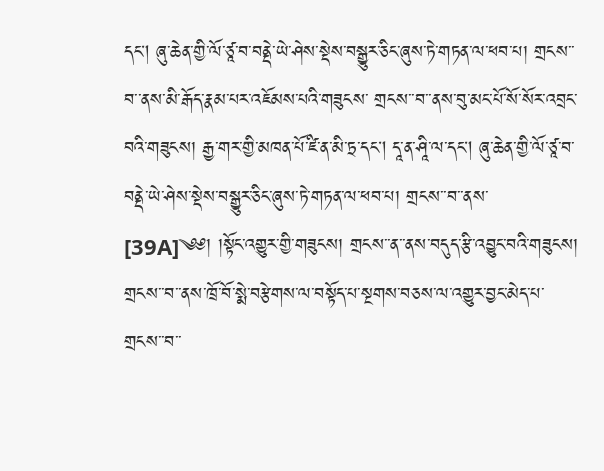དང། ཞུ་ཆེན་གྱི་ལོ་ཙཱ་བ་བནྡེ་ཡེ་ཤེས་སྡེས་བསྒྱུར་ཅིང་ཞུས་ཏེ་གཏན་ལ་ཕབ་པ། གྲངས་་བ་་ནས་མི་རྒོད་རྣམ་པར་འཇོམས་པའི་གཟུངས་ གྲངས་་བ་་ནས་བུ་མང་པོ་སོ་སོར་འབྲང་བའི་གཟུངས། རྒྱ་གར་གྱི་མཁན་པོ་ཛི་ན་མི་ཏྲ་དང། དཱ་ན་ཤཱི་ལ་དང། ཞུ་ཆེན་གྱི་ལོ་ཙཱ་བ་བནྡེ་ཡེ་ཤེས་སྡེས་བསྒྱུར་ཅིང་ཞུས་ཏེ་གཏན་ལ་ཕབ་པ། གྲངས་་བ་་ནས་ [39A]༄༅། །སྟོང་འགྱུར་གྱི་གཟུངས། གྲངས་་ན་་ནས་བདུད་རྩི་འབྱུང་བའི་གཟུངས། གྲངས་་བ་་ནས་ཁྲོ་བོ་སྨེ་བརྩེགས་ལ་བསྟོད་པ་སྔགས་བཅས་ལ་འགྱུར་བྱང་མེད་པ་ གྲངས་་བ་་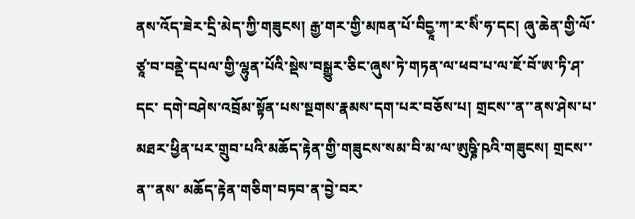ནས་འོད་ཟེར་དྲི་མེད་ཀྱི་གཟུངས། རྒྱ་གར་གྱི་མཁན་པོ་བིདྱཱ་ཀ་ར་སིཾ་ཧ་དང། ཞུ་ཆེན་གྱི་ལོ་ཙཱ་བ་བནྡེ་དཔལ་གྱི་ལྷུན་པོའི་སྡེས་བསྒྱུར་ཅིང་ཞུས་ཏེ་གཏན་ལ་ཕབ་པ་ལ་ཇོ་བོ་ཨ་ཏི་ཤ་དང་ དགེ་བཤེས་འབྲོམ་སྟོན་པས་སྔགས་རྣམས་དག་པར་བཅོས་པ། གྲངས་་ན་་ནས་ཤེས་པ་མཐར་ཕྱིན་པར་གྲུབ་པའི་མཆོད་རྟེན་གྱི་གཟུངས་སམ་བི་མ་ལ་ཨུཥྞི་ཥའི་གཟུངས། གྲངས་་ན་་ནས་ མཆོད་རྟེན་གཅིག་བཏབ་ན་བྱེ་བར་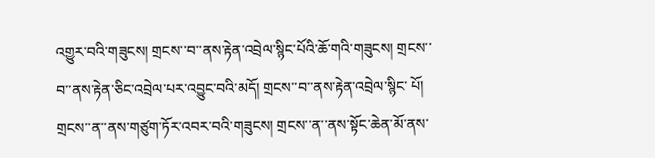འགྱུར་བའི་གཟུངས། གྲངས་་བ་་ནས་རྟེན་འབྲེལ་སྙིང་པོའི་ཆོ་གའི་གཟུངས། གྲངས་་བ་་ནས་རྟེན་ཅིང་འབྲེལ་པར་འབྱུང་བའི་མདོ། གྲངས་་བ་་ནས་རྟེན་འབྲེལ་སྙིང་ པོ། གྲངས་་ན་་ནས་གཙུག་ཏོར་འབར་བའི་གཟུངས། གྲངས་་ན་་ནས་སྟོང་ཆེན་མོ་ནས་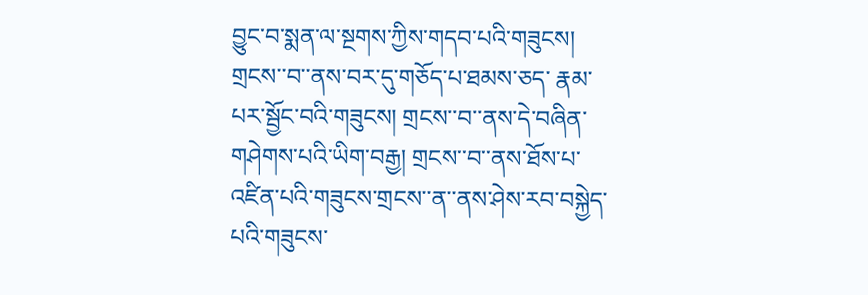བྱུང་བ་སྨན་ལ་སྔགས་ཀྱིས་གདབ་པའི་གཟུངས། གྲངས་་བ་་ནས་བར་དུ་གཅོད་པ་ཐམས་ཅད་ རྣམ་པར་སྦྱོང་བའི་གཟུངས། གྲངས་་བ་་ནས་དེ་བཞིན་གཤེགས་པའི་ཡིག་བརྒྱ། གྲངས་་བ་་ནས་ཐོས་པ་འཛིན་པའི་གཟུངས་གྲངས་་ན་་ནས་ཤེས་རབ་བསྐྱེད་པའི་གཟུངས་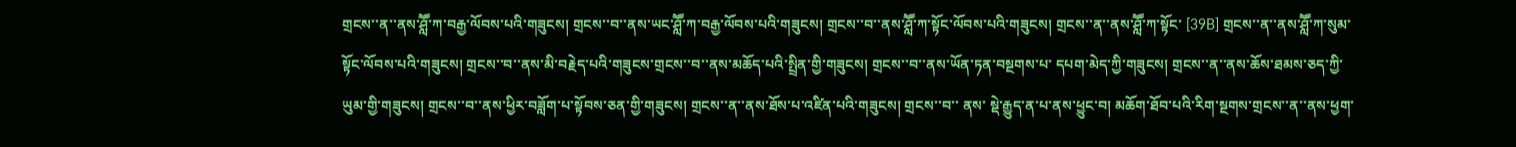གྲངས་་ན་་ནས་ཤླཽ་ཀ་བརྒྱ་ལོབས་པའི་གཟུངས། གྲངས་་བ་་ནས་ཡང་ཤླཽ་ཀ་བརྒྱ་ལོབས་པའི་གཟུངས། གྲངས་་བ་་ནས་ཤླཽ་ཀ་སྟོང་ལོབས་པའི་གཟུངས། གྲངས་་ན་་ནས་ཤླཽ་ཀ་སྟོང་ [39B] གྲངས་་ན་་ནས་ཤླཽ་ཀ་སུམ་སྟོང་ལོབས་པའི་གཟུངས། གྲངས་་བ་་ནས་མི་བརྗེད་པའི་གཟུངས་གྲངས་་བ་་ནས་མཆོད་པའི་སྤྲིན་གྱི་གཟུངས། གྲངས་་བ་་ནས་ཡོན་ཏན་བསྔགས་པ་ དཔག་མེད་ཀྱི་གཟུངས། གྲངས་་ན་་ནས་ཆོས་ཐམས་ཅད་ཀྱི་ཡུམ་གྱི་གཟུངས། གྲངས་་བ་་ནས་ཕྱིར་བཟློག་པ་སྟོབས་ཅན་གྱི་གཟུངས། གྲངས་་ན་་ནས་ཐོས་པ་འཛིན་པའི་གཟུངས། གྲངས་་བ་་ ནས་ སྡེ་རྒྱུད་ན་པ་ནས་ཕྱུང་བ། མཆོག་ཐོབ་པའི་རིག་སྔགས་གྲངས་་ན་་ནས་ཕྱག་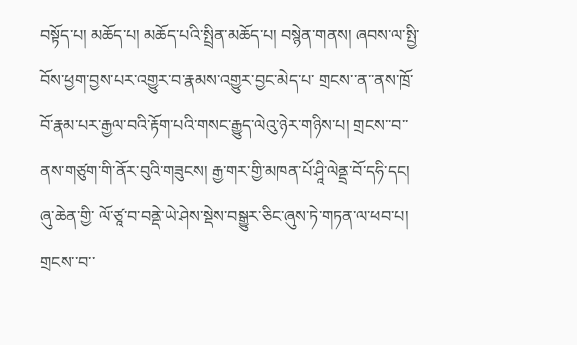བསྟོད་པ། མཆོད་པ། མཆོད་པའི་སྤྲིན་མཆོད་པ། བསྙེན་གནས། ཞབས་ལ་སྤྱི་བོས་ཕྱག་བྱས་པར་འགྱུར་བ་རྣམས་འགྱུར་བྱང་མེད་པ་ གྲངས་་ན་་ནས་ཁྲོ་བོ་རྣམ་པར་རྒྱལ་བའི་རྟོག་པའི་གསང་རྒྱུད་ལེའུ་ཉེར་གཉིས་པ། གྲངས་་བ་་ནས་གཙུག་གི་ནོར་བུའི་གཟུངས། རྒྱ་གར་གྱི་མཁན་པོ་ཤཱི་ལེནྡྲ་བོ་དཧི་དང། ཞུ་ཆེན་གྱི་ ལོ་ཙཱ་བ་བནྡེ་ཡེ་ཤེས་སྡེས་བསྒྱུར་ཅིང་ཞུས་ཏེ་གཏན་ལ་ཕབ་པ། གྲངས་་བ་་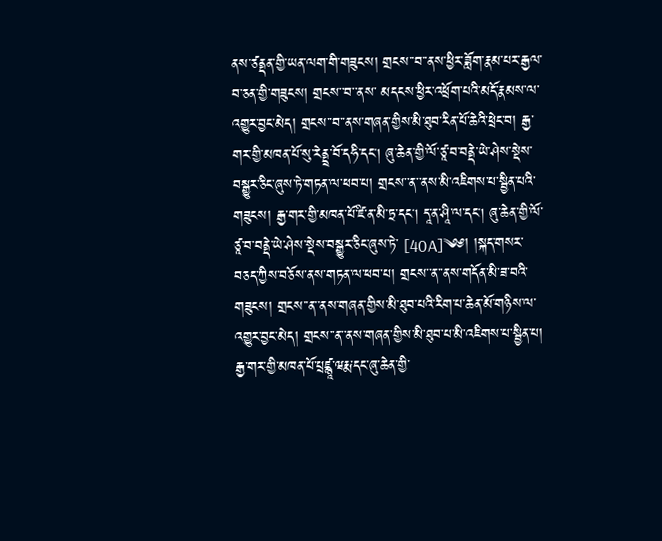ནས་ཙནྡན་གྱི་ཡན་ལག་གི་གཟུངས། གྲངས་་བ་་ནས་ཕྱིར་ཟློག་རྣམ་པར་རྒྱལ་བ་ཅན་གྱི་གཟུངས། གྲངས་་བ་་ནས་ མདངས་ཕྱིར་འཕྲོག་པའི་མདོ་རྣམས་ལ་འགྱུར་བྱང་མེད། གྲངས་་བ་་ནས་གཞན་གྱིས་མི་ཐུབ་རིན་པོ་ཆེའི་ཕྲེང་བ། རྒྱ་གར་གྱི་མཁན་པོ་སུ་རེནྡྲ་བོ་དཧི་དང། ཞུ་ཆེན་གྱི་ལོ་ཙཱ་བ་བནྡེ་ཡེ་ཤེས་སྡེས་ བསྒྱུར་ཅིང་ཞུས་ཏེ་གཏན་ལ་ཕབ་པ། གྲངས་་ན་་ནས་མི་འཇིགས་པ་སྦྱིན་པའི་གཟུངས། རྒྱ་གར་གྱི་མཁན་པོ་ཛི་ན་མི་ཏྲ་དང། དཱ་ན་ཤཱི་ལ་དང། ཞུ་ཆེན་གྱི་ལོ་ཙཱ་བ་བནྡེ་ཡེ་ཤེས་སྡེས་བསྒྱུར་ཅིང་ཞུས་ཏེ་ [40A]༄༅། །སྐད་གསར་བཅད་ཀྱིས་བཅོས་ནས་གཏན་ལ་ཕབ་པ། གྲངས་་ན་་ནས་གདོན་མི་ཟ་བའི་གཟུངས། གྲངས་་ན་་ནས་གཞན་གྱིས་མི་ཐུབ་པའི་རིག་པ་ཆེན་མོ་གཉིས་ལ་ འགྱུར་བྱང་མེད། གྲངས་་ན་་ནས་གཞན་གྱིས་མི་ཐུབ་པ་མི་འཇིགས་པ་སྦྱིན་པ། རྒྱ་གར་གྱི་མཁན་པོ་པྲཛྙཱ་ཝརྨ་དང་ཞུ་ཆེན་གྱི་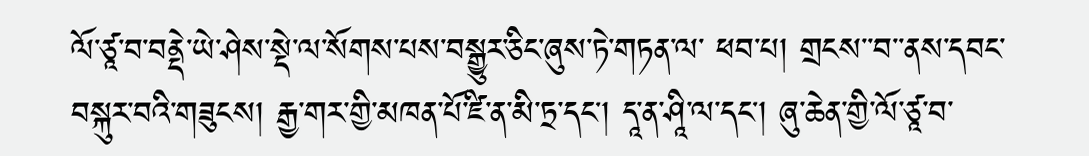ལོ་ཙཱ་བ་བནྡེ་ཡེ་ཤེས་སྡེ་ལ་སོགས་པས་བསྒྱུར་ཅིང་ཞུས་ཏེ་གཏན་ལ་ ཕབ་པ། གྲངས་་བ་་ནས་དབང་བསྐུར་བའི་གཟུངས། རྒྱ་གར་གྱི་མཁན་པོ་ཛི་ན་མི་ཏྲ་དང། དཱ་ན་ཤཱི་ལ་དང། ཞུ་ཆེན་གྱི་ལོ་ཙཱ་བ་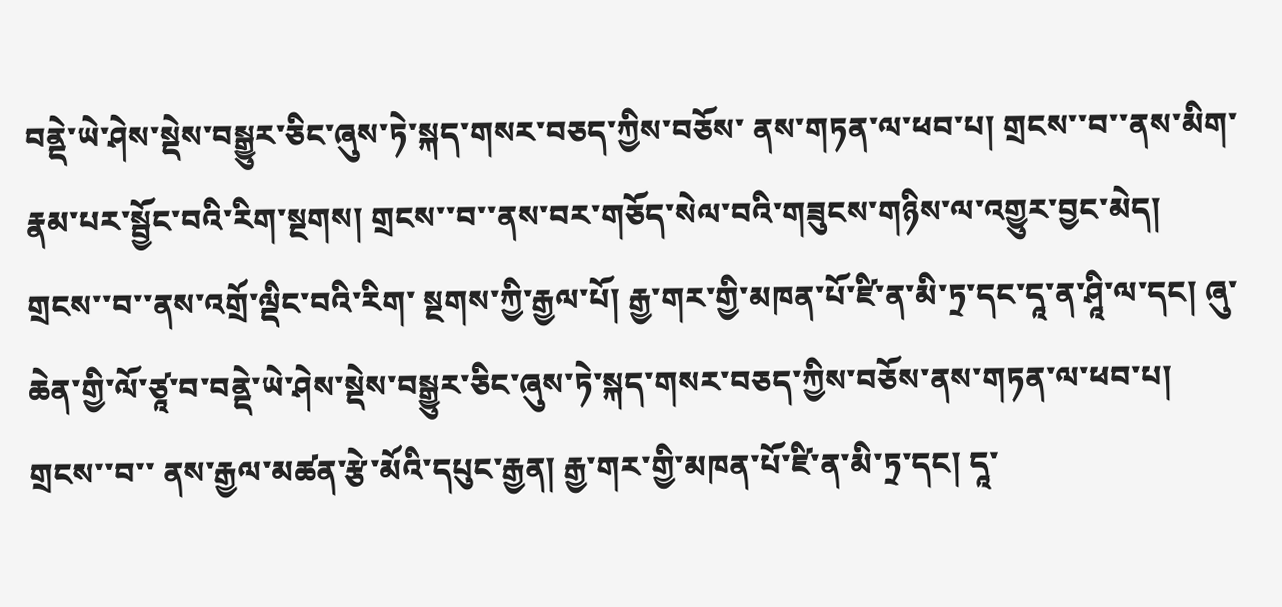བནྡེ་ཡེ་ཤེས་སྡེས་བསྒྱུར་ཅིང་ཞུས་ཏེ་སྐད་གསར་བཅད་ཀྱིས་བཅོས་ ནས་གཏན་ལ་ཕབ་པ། གྲངས་་བ་་ནས་མིག་རྣམ་པར་སྦྱོང་བའི་རིག་སྔགས། གྲངས་་བ་་ནས་བར་གཅོད་སེལ་བའི་གཟུངས་གཉིས་ལ་འགྱུར་བྱང་མེད། གྲངས་་བ་་ནས་འགྲོ་ལྡིང་བའི་རིག་ སྔགས་ཀྱི་རྒྱལ་པོ། རྒྱ་གར་གྱི་མཁན་པོ་ཛི་ན་མི་ཏྲ་དང་དཱ་ན་ཤཱི་ལ་དང། ཞུ་ཆེན་གྱི་ལོ་ཙཱ་བ་བནྡེ་ཡེ་ཤེས་སྡེས་བསྒྱུར་ཅིང་ཞུས་ཏེ་སྐད་གསར་བཅད་ཀྱིས་བཅོས་ནས་གཏན་ལ་ཕབ་པ། གྲངས་་བ་་ ནས་རྒྱལ་མཚན་རྩེ་མོའི་དཔུང་རྒྱན། རྒྱ་གར་གྱི་མཁན་པོ་ཛི་ན་མི་ཏྲ་དང། དཱ་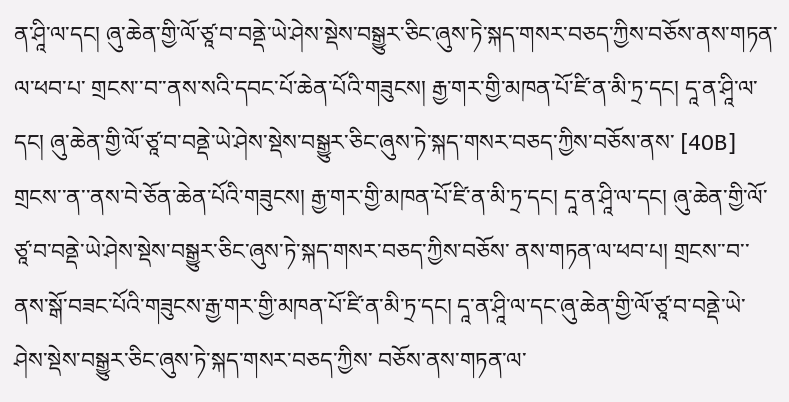ན་ཤཱི་ལ་དང། ཞུ་ཆེན་གྱི་ལོ་ཙཱ་བ་བནྡེ་ཡེ་ཤེས་སྡེས་བསྒྱུར་ཅིང་ཞུས་ཏེ་སྐད་གསར་བཅད་ཀྱིས་བཅོས་ནས་གཏན་ལ་ཕབ་པ་ གྲངས་་བ་་ནས་སའི་དབང་པོ་ཆེན་པོའི་གཟུངས། རྒྱ་གར་གྱི་མཁན་པོ་ཛི་ན་མི་ཏྲ་དང། དཱ་ན་ཤཱི་ལ་དང། ཞུ་ཆེན་གྱི་ལོ་ཙཱ་བ་བནྡེ་ཡེ་ཤེས་སྡེས་བསྒྱུར་ཅིང་ཞུས་ཏེ་སྐད་གསར་བཅད་ཀྱིས་བཅོས་ནས་ [40B] གྲངས་་ན་་ནས་བེ་ཅོན་ཆེན་པོའི་གཟུངས། རྒྱ་གར་གྱི་མཁན་པོ་ཛི་ན་མི་ཏྲ་དང། དཱ་ན་ཤཱི་ལ་དང། ཞུ་ཆེན་གྱི་ལོ་ཙཱ་བ་བནྡེ་ཡེ་ཤེས་སྡེས་བསྒྱུར་ཅིང་ཞུས་ཏེ་སྐད་གསར་བཅད་ཀྱིས་བཅོས་ ནས་གཏན་ལ་ཕབ་པ། གྲངས་་བ་་ནས་སྒོ་བཟང་པོའི་གཟུངས་རྒྱ་གར་གྱི་མཁན་པོ་ཛི་ན་མི་ཏྲ་དང། དཱ་ན་ཤཱི་ལ་དང་ཞུ་ཆེན་གྱི་ལོ་ཙཱ་བ་བནྡེ་ཡེ་ཤེས་སྡེས་བསྒྱུར་ཅིང་ཞུས་ཏེ་སྐད་གསར་བཅད་ཀྱིས་ བཅོས་ནས་གཏན་ལ་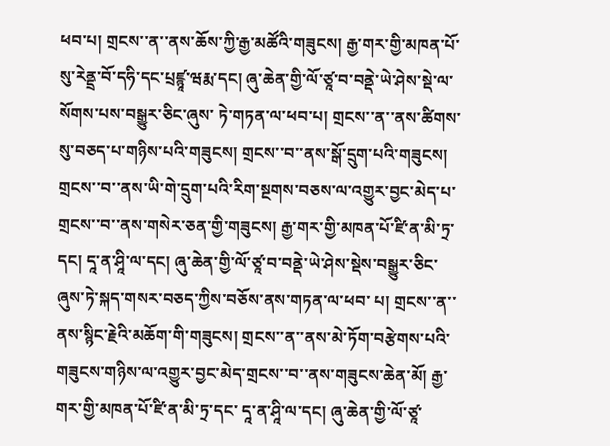ཕབ་པ། གྲངས་་ན་་ནས་ཆོས་ཀྱི་རྒྱ་མཚོའི་གཟུངས། རྒྱ་གར་གྱི་མཁན་པོ་སུ་རེནྡྲ་བོ་དཧི་དང་པྲཛྙཱ་ཝརྨ་དང། ཞུ་ཆེན་གྱི་ལོ་ཙཱ་བ་བནྡེ་ཡེ་ཤེས་སྡེ་ལ་སོགས་པས་བསྒྱུར་ཅིང་ཞུས་ ཏེ་གཏན་ལ་ཕབ་པ། གྲངས་་ན་་ནས་ཚིགས་སུ་བཅད་པ་གཉིས་པའི་གཟུངས། གྲངས་་བ་་ནས་སྒོ་དྲུག་པའི་གཟུངས། གྲངས་་བ་་ནས་ཡི་གེ་དྲུག་པའི་རིག་སྔགས་བཅས་ལ་འགྱུར་བྱང་མེད་པ་ གྲངས་་བ་་ནས་གསེར་ཅན་གྱི་གཟུངས། རྒྱ་གར་གྱི་མཁན་པོ་ཛི་ན་མི་ཏྲ་དང། དཱ་ན་ཤཱི་ལ་དང། ཞུ་ཆེན་གྱི་ལོ་ཙཱ་བ་བནྡེ་ཡེ་ཤེས་སྡེས་བསྒྱུར་ཅིང་ཞུས་ཏེ་སྐད་གསར་བཅད་ཀྱིས་བཅོས་ནས་གཏན་ལ་ཕབ་ པ། གྲངས་་ན་་ནས་སྙིང་རྗེའི་མཆོག་གི་གཟུངས། གྲངས་་ན་་ནས་མེ་ཏོག་བརྩེགས་པའི་གཟུངས་གཉིས་ལ་འགྱུར་བྱང་མེད་གྲངས་་བ་་ནས་གཟུངས་ཆེན་མོ། རྒྱ་གར་གྱི་མཁན་པོ་ཛི་ན་མི་ཏྲ་དང་ དཱ་ན་ཤཱི་ལ་དང། ཞུ་ཆེན་གྱི་ལོ་ཙཱ་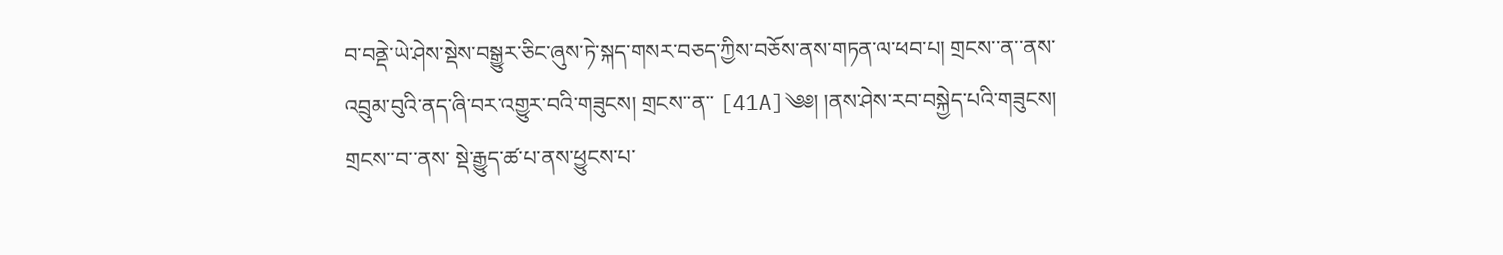བ་བནྡེ་ཡེ་ཤེས་སྡེས་བསྒྱུར་ཅིང་ཞུས་ཏེ་སྐད་གསར་བཅད་ཀྱིས་བཅོས་ནས་གཏན་ལ་ཕབ་པ། གྲངས་་ན་་ནས་འབྲུམ་བུའི་ནད་ཞི་བར་འགྱུར་བའི་གཟུངས། གྲངས་་ན་་ [41A]༄༅། །ནས་ཤེས་རབ་བསྐྱེད་པའི་གཟུངས། གྲངས་་བ་་ནས་ སྡེ་རྒྱུད་ཚ་པ་ནས་ཕྱུངས་པ་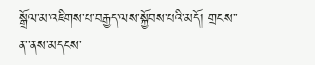སྒྲོལ་མ་འཇིགས་པ་བརྒྱད་ལས་སྐྱོབས་པའི་མདོ། གྲངས་་ན་་ནས་མདངས་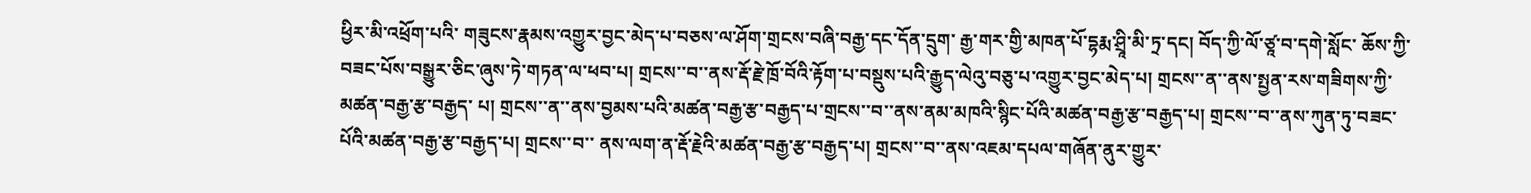ཕྱིར་མི་འཕྲོག་པའི་ གཟུངས་རྣམས་འགྱུར་བྱང་མེད་པ་བཅས་ལ་ཤོག་གྲངས་བཞི་བརྒྱ་དང་དོན་དྲུག་ རྒྱ་གར་གྱི་མཁན་པོ་དྷརྨ་ཤྲཱི་མི་ཏྲ་དང། བོད་ཀྱི་ལོ་ཙཱ་བ་དགེ་སློང་ ཆོས་ཀྱི་བཟང་པོས་བསྒྱུར་ཅིང་ཞུས་ཏེ་གཏན་ལ་ཕབ་པ། གྲངས་་བ་་ནས་རྡོ་རྗེ་ཁྲོ་བོའི་རྟོག་པ་བསྡུས་པའི་རྒྱུད་ལེའུ་བཅུ་པ་འགྱུར་བྱང་མེད་པ། གྲངས་་ན་་ནས་སྤྱན་རས་གཟིགས་ཀྱི་མཚན་བརྒྱ་རྩ་བརྒྱད་ པ། གྲངས་་ན་་ནས་བྱམས་པའི་མཚན་བརྒྱ་རྩ་བརྒྱད་པ་གྲངས་་བ་་ནས་ནམ་མཁའི་སྙིང་པོའི་མཚན་བརྒྱ་རྩ་བརྒྱད་པ། གྲངས་་བ་་ནས་ཀུན་ཏུ་བཟང་པོའི་མཚན་བརྒྱ་རྩ་བརྒྱད་པ། གྲངས་་བ་་ ནས་ལག་ན་རྡོ་རྗེའི་མཚན་བརྒྱ་རྩ་བརྒྱད་པ། གྲངས་་བ་་ནས་འཇམ་དཔལ་གཞོན་ནུར་གྱུར་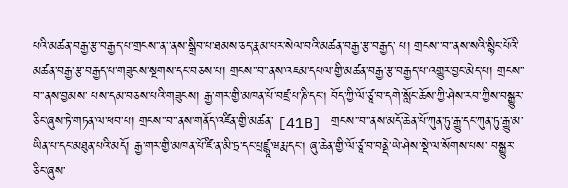པའི་མཚན་བརྒྱ་རྩ་བརྒྱད་པ་གྲངས་་ན་་ནས་སྒྲིབ་པ་ཐམས་ཅད་རྣམ་པར་སེལ་བའི་མཚན་བརྒྱ་རྩ་བརྒྱད་ པ། གྲངས་་བ་་ནས་སའི་སྙིང་པོའི་མཚན་བརྒྱ་རྩ་བརྒྱད་པ་གཟུངས་སྔགས་དང་བཅས་པ། གྲངས་་བ་་ནས་འཇམ་དཔལ་གྱི་མཚན་བརྒྱ་རྩ་བརྒྱད་པ་འགྱུར་བྱང་མེད་པ། གྲངས་་བ་་ནས་བྱམས་ པས་དམ་བཅས་པའི་གཟུངས། རྒྱ་གར་གྱི་མཁན་པོ་བཛྲ་པ་ཎི་དང། བོད་ཀྱི་ལོ་ཙཱ་བ་དགེ་སློང་ཆོས་ཀྱི་ཤེས་རབ་ཀྱིས་བསྒྱུར་ཅིང་ཞུས་ཏེ་གཏན་ལ་ཕབ་པ། གྲངས་་བ་་ནས་གནོད་འཛིན་གྱི་མཚན་ [41B] གྲངས་་བ་་ནས་མདོ་ཆེན་པོ་ཀུན་ཏུ་རྒྱུ་དང་ཀུན་ཏུ་རྒྱུ་མ་ཡིན་པ་དང་མཐུན་པའི་མདོ། རྒྱ་གར་གྱི་མཁན་པོ་ཛི་ན་མི་ཏྲ་དང་པྲཛྙཱ་ཝརྨ་དང། ཞུ་ཆེན་གྱི་ལོ་ཙཱ་བ་བནྡེ་ཡེ་ཤེས་སྡེ་ལ་སོགས་པས་ བསྒྱུར་ཅིང་ཞུས་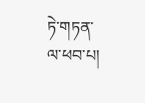ཏེ་གཏན་ལ་ཕབ་པ།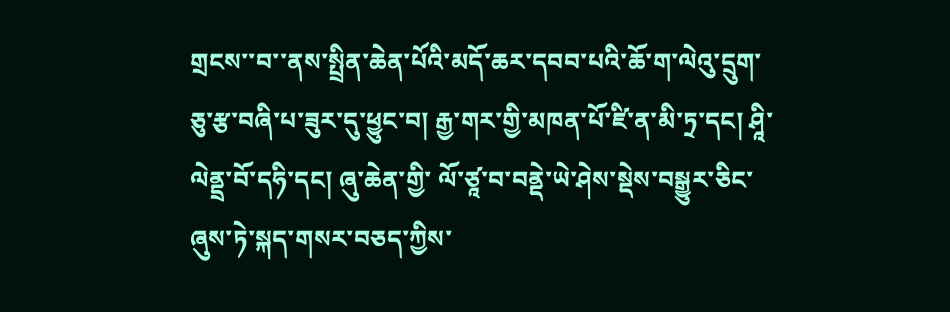གྲངས་་བ་་ནས་སྤྲིན་ཆེན་པོའི་མདོ་ཆར་དབབ་པའི་ཆོ་ག་ལེའུ་དྲུག་ཅུ་རྩ་བཞི་པ་ཟུར་དུ་ཕྱུང་བ། རྒྱ་གར་གྱི་མཁན་པོ་ཛི་ན་མི་ཏྲ་དང། ཤཱི་ལེནྡྲ་བོ་དཧི་དང། ཞུ་ཆེན་གྱི་ ལོ་ཙཱ་བ་བནྡེ་ཡེ་ཤེས་སྡེས་བསྒྱུར་ཅིང་ཞུས་ཏེ་སྐད་གསར་བཅད་ཀྱིས་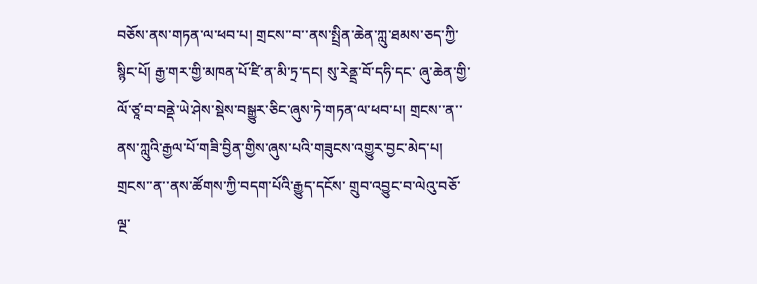བཅོས་ནས་གཏན་ལ་ཕབ་པ། གྲངས་་བ་་ནས་སྤྲིན་ཆེན་ཀླུ་ཐམས་ཅད་ཀྱི་སྙིང་པོ། རྒྱ་གར་གྱི་མཁན་པོ་ཛི་ན་མི་ཏྲ་དང། སུ་རེནྡྲ་བོ་དཧི་དང་ ཞུ་ཆེན་གྱི་ལོ་ཙཱ་བ་བནྡེ་ཡེ་ཤེས་སྡེས་བསྒྱུར་ཅིང་ཞུས་ཏེ་གཏན་ལ་ཕབ་པ། གྲངས་་ན་་ནས་ཀླུའི་རྒྱལ་པོ་གཟི་བྱིན་གྱིས་ཞུས་པའི་གཟུངས་འགྱུར་བྱང་མེད་པ། གྲངས་་ན་་ནས་ཚོགས་ཀྱི་བདག་པོའི་རྒྱུད་དངོས་ གྲུབ་འབྱུང་བ་ལེའུ་བཅོ་ལྔ་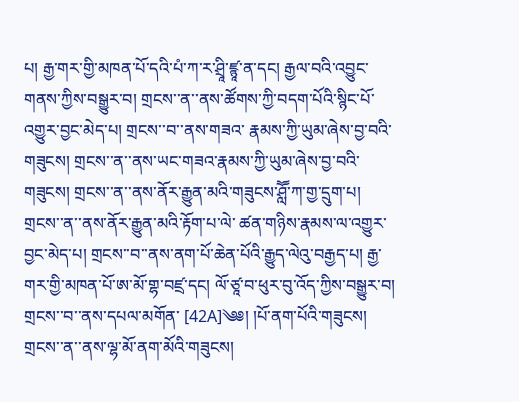པ། རྒྱ་གར་གྱི་མཁན་པོ་དའི་པཾ་ཀ་ར་ཤྲཱི་ཛྙཱ་ན་དང། རྒྱལ་བའི་འབྱུང་གནས་ཀྱིས་བསྒྱུར་བ། གྲངས་་ན་་ནས་ཚོགས་ཀྱི་བདག་པོའི་སྙིང་པོ་འགྱུར་བྱང་མེད་པ། གྲངས་་བ་་ནས་གཟའ་ རྣམས་ཀྱི་ཡུམ་ཞེས་བྱ་བའི་གཟུངས། གྲངས་་ན་་ནས་ཡང་གཟའ་རྣམས་ཀྱི་ཡུམ་ཞེས་བྱ་བའི་གཟུངས། གྲངས་་ན་་ནས་ནོར་རྒྱུན་མའི་གཟུངས་ཤླཽ་ཀ་གྱ་དྲུག་པ། གྲངས་་ན་་ནས་ནོར་རྒྱུན་མའི་རྟོག་པ་ལེ་ ཚན་གཉིས་རྣམས་ལ་འགྱུར་བྱང་མེད་པ། གྲངས་་བ་་ནས་ནག་པོ་ཆེན་པོའི་རྒྱུད་ལེའུ་བརྒྱད་པ། རྒྱ་གར་གྱི་མཁན་པོ་ཨ་མོ་གྷ་བཛྲ་དང། ལོ་ཙཱ་བ་ཕུར་བུ་འོད་ཀྱིས་བསྒྱུར་བ། གྲངས་་བ་་ནས་དཔལ་མགོན་ [42A]༄༅། །པོ་ནག་པོའི་གཟུངས། གྲངས་་ན་་ནས་ལྷ་མོ་ནག་མོའི་གཟུངས།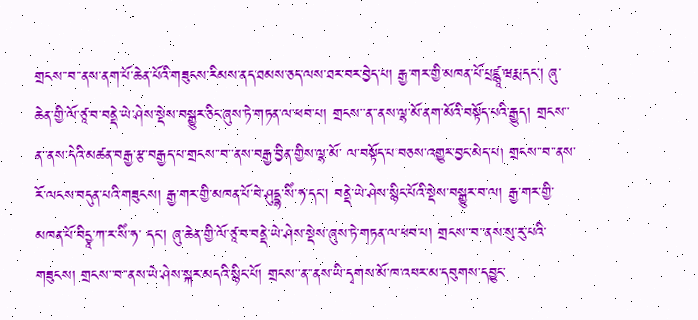གྲངས་་བ་་ནས་ནག་པོ་ཆེན་པོའི་གཟུངས་རིམས་ནད་ཐམས་ཅད་ལས་ཐར་བར་བྱེད་པ། རྒྱ་གར་གྱི་མཁན་པོ་པྲཛྙཱ་ཝརྨ་དང། ཞུ་ ཆེན་གྱི་ལོ་ཙཱ་བ་བནྡེ་ཡེ་ཤེས་སྡེས་བསྒྱུར་ཅིང་ཞུས་ཏེ་གཏན་ལ་ཕབ་པ། གྲངས་་ན་་ནས་ལྷ་མོ་ནག་མོའི་བསྟོད་པའི་རྒྱུད། གྲངས་་ན་་ནས་དེའི་མཚན་བརྒྱ་རྩ་བརྒྱད་པ་གྲངས་་བ་་ནས་བརྒྱ་བྱིན་གྱིས་ལྷ་མོ་ ལ་བསྟོད་པ་བཅས་འགྱུར་བྱང་མེད་པ། གྲངས་་བ་་ནས་རོ་ལངས་བདུན་པའི་གཟུངས། རྒྱ་གར་གྱི་མཁན་པོ་བེ་ཤུདྡྷ་སིཾ་ཧ་དང། བནྡེ་ཡེ་ཤེས་སྙིང་པོའི་སྡེས་བསྒྱུར་བ་ལ། རྒྱ་གར་གྱི་མཁན་པོ་བིདྱཱ་ཀ་ར་སིཾ་ཧ་ དང། ཞུ་ཆེན་གྱི་ལོ་ཙཱ་བ་བནྡེ་ཡེ་ཤེས་སྡེས་ཞུས་ཏེ་གཏན་ལ་ཕབ་པ། གྲངས་་བ་་ནས་སུ་རུ་པའི་གཟུངས། གྲངས་་བ་་ནས་ཡེ་ཤེས་སྐར་མདའི་སྙིང་པོ། གྲངས་་ན་་ནས་ཡི་དྭགས་མོ་ཁ་འབར་མ་དབུགས་དབྱུང་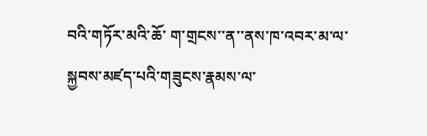བའི་གཏོར་མའི་ཆོ་ ག་གྲངས་་ན་་ནས་ཁ་འབར་མ་ལ་སྐྱབས་མཛད་པའི་གཟུངས་རྣམས་ལ་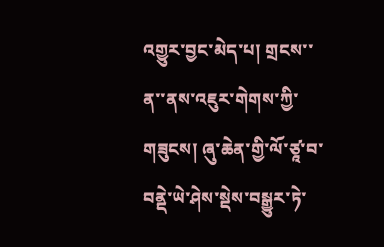འགྱུར་བྱང་མེད་པ། གྲངས་་ན་་ནས་འཇུར་གེགས་ཀྱི་གཟུངས། ཞུ་ཆེན་གྱི་ལོ་ཙཱ་བ་བནྡེ་ཡེ་ཤེས་སྡེས་བསྒྱུར་ཏེ་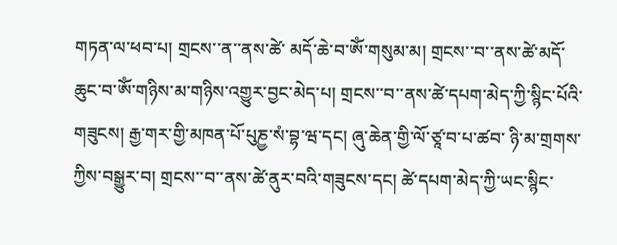གཏན་ལ་ཕབ་པ། གྲངས་་ན་་ནས་ཚེ་ མདོ་ཆེ་བ་ཨོཾ་གསུམ་མ། གྲངས་་བ་་ནས་ཚེ་མདོ་ཆུང་བ་ཨོཾ་གཉིས་མ་གཉིས་འགྱུར་བྱང་མེད་པ། གྲངས་་བ་་ནས་ཚེ་དཔག་མེད་ཀྱི་སྙིང་པོའི་གཟུངས། རྒྱ་གར་གྱི་མཁན་པོ་པུཎྱ་སཾ་བྷ་ཝ་དང། ཞུ་ཆེན་གྱི་ལོ་ཙཱ་བ་པ་ཚབ་ ཉི་མ་གྲགས་ཀྱིས་བསྒྱུར་བ། གྲངས་་བ་་ནས་ཚེ་ནུར་བའི་གཟུངས་དང། ཚེ་དཔག་མེད་ཀྱི་ཡང་སྙིང་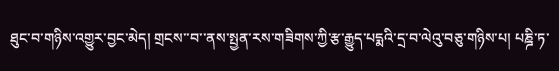ཐུང་བ་གཉིས་འགྱུར་བྱང་མེད། གྲངས་་བ་་ནས་སྤྱན་རས་གཟིགས་ཀྱི་རྩ་རྒྱུད་པདྨའི་དྲ་བ་ལེའུ་བཅུ་གཉིས་པ། པཎྜི་ཏ་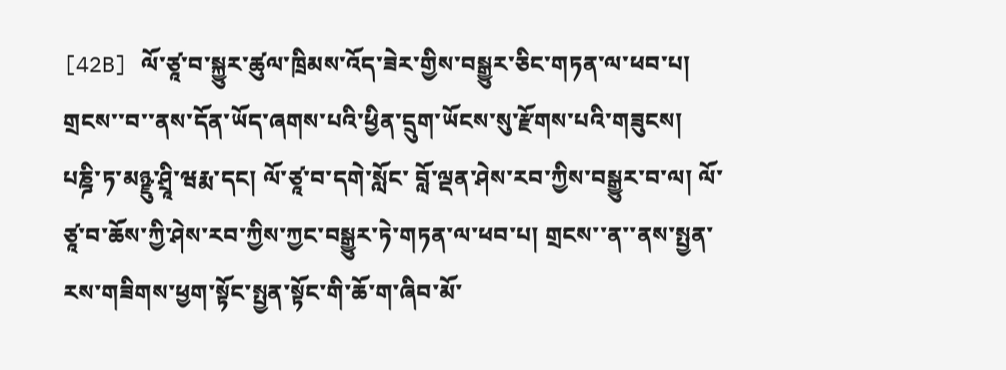[42B] ལོ་ཙཱ་བ་སྐྱུར་ཚུལ་ཁྲིམས་འོད་ཟེར་གྱིས་བསྒྱུར་ཅིང་གཏན་ལ་ཕབ་པ། གྲངས་་བ་་ནས་དོན་ཡོད་ཞགས་པའི་ཕྱིན་དྲུག་ཡོངས་སུ་རྫོགས་པའི་གཟུངས། པཎྜི་ཏ་མཉྫུ་ཤྲཱི་ཝརྨ་དང། ལོ་ཙཱ་བ་དགེ་སློང་ བློ་ལྡན་ཤེས་རབ་ཀྱིས་བསྒྱུར་བ་ལ། ལོ་ཙཱ་བ་ཆོས་ཀྱི་ཤེས་རབ་ཀྱིས་ཀྱང་བསྒྱུར་ཏེ་གཏན་ལ་ཕབ་པ། གྲངས་་ན་་ནས་སྤྱན་རས་གཟིགས་ཕྱག་སྟོང་སྤྱན་སྟོང་གི་ཆོ་ག་ཞིབ་མོ་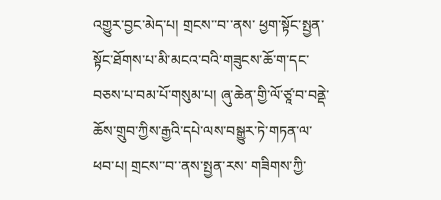འགྱུར་བྱང་མེད་པ། གྲངས་་བ་་ནས་ ཕྱག་སྟོང་སྤྱན་སྟོང་ཐོགས་པ་མི་མངའ་བའི་གཟུངས་ཆོ་ག་དང་བཅས་པ་བམ་པོ་གསུམ་པ། ཞུ་ཆེན་གྱི་ལོ་ཙཱ་བ་བནྡེ་ཆོས་གྲུབ་ཀྱིས་རྒྱའི་དཔེ་ལས་བསྒྱུར་ཏེ་གཏན་ལ་ཕབ་པ། གྲངས་་བ་་ནས་སྤྱན་རས་ གཟིགས་ཀྱི་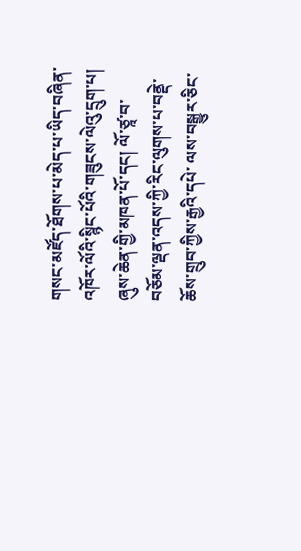གསང་མཛོད་ཐོགས་པ་མེད་པ་ཡིད་བཞིན་འཁོར་ལོའི་སྙིང་པོའི་གཟུངས་ལེའུ་དྲུག་པ། ཞུས་ཆེན་གྱི་མཁན་པོ་དང། ལོ་ཙཱ་བ་བཅོམ་ལྡན་འདས་ཀྱི་རིང་ལུགས་པ་བནྡེ་ཆོས་གྲུབ་ཀྱིས་རྒྱའི་དཔེ་ ལས་བསྒྱུར་ཅིང་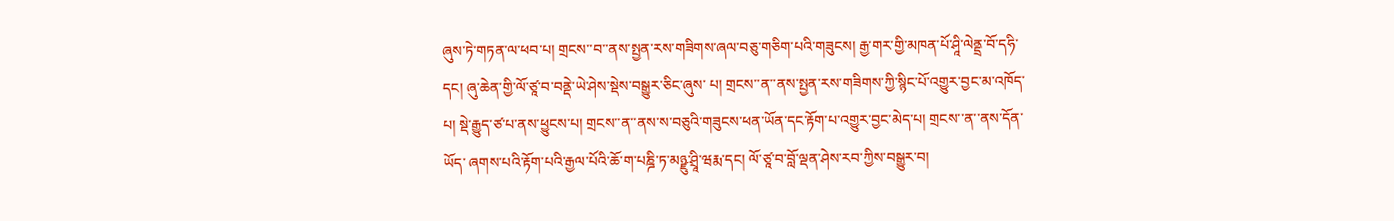ཞུས་ཏེ་གཏན་ལ་ཕབ་པ། གྲངས་་བ་་ནས་སྤྱན་རས་གཟིགས་ཞལ་བཅུ་གཅིག་པའི་གཟུངས། རྒྱ་གར་གྱི་མཁན་པོ་ཤཱི་ལེནྡྲ་བོ་དཧི་དང། ཞུ་ཆེན་གྱི་ལོ་ཙཱ་བ་བནྡེ་ཡེ་ཤེས་སྡེས་བསྒྱུར་ཅིང་ཞུས་ པ། གྲངས་་ན་་ནས་སྤྱན་རས་གཟིགས་ཀྱི་སྙིང་པོ་འགྱུར་བྱང་མ་འཁོད་པ། སྡེ་རྒྱུད་ཙ་པ་ནས་ཕྱུངས་པ། གྲངས་་ན་་ནས་ས་བཅུའི་གཟུངས་ཕན་ཡོན་དང་རྟོག་པ་འགྱུར་བྱང་མེད་པ། གྲངས་་ན་་ནས་དོན་ཡོད་ ཞགས་པའི་རྟོག་པའི་རྒྱལ་པོའི་ཆོ་ག་པཎྜི་ཏ་མཉྫུ་ཤྲཱི་ཝརྨ་དང། ལོ་ཙཱ་བ་བློ་ལྡན་ཤེས་རབ་ཀྱིས་བསྒྱུར་བ།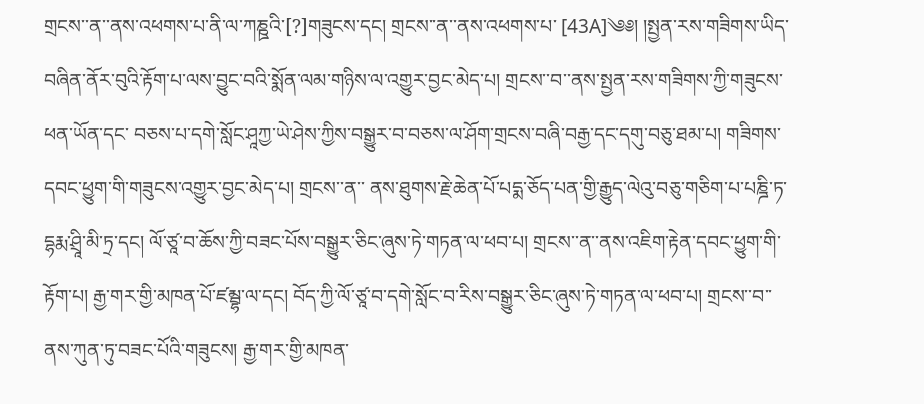གྲངས་་ན་་ནས་འཕགས་པ་ནི་ལ་ཀཎྛའི་[?]གཟུངས་དང། གྲངས་་ན་་ནས་འཕགས་པ་ [43A]༄༅། །སྤྱན་རས་གཟིགས་ཡིད་བཞིན་ནོར་བུའི་རྟོག་པ་ལས་བྱུང་བའི་སྨོན་ལམ་གཉིས་ལ་འགྱུར་བྱང་མེད་པ། གྲངས་་བ་་ནས་སྤྱན་རས་གཟིགས་ཀྱི་གཟུངས་ཕན་ཡོན་དང་ བཅས་པ་དགེ་སློང་ཤཱཀྱ་ཡེ་ཤེས་ཀྱིས་བསྒྱུར་བ་བཅས་ལ་ཤོག་གྲངས་བཞི་བརྒྱ་དང་དགུ་བཅུ་ཐམ་པ། གཟིགས་དབང་ཕྱུག་གི་གཟུངས་འགྱུར་བྱང་མེད་པ། གྲངས་་ན་་ ནས་ཐུགས་རྗེ་ཆེན་པོ་པདྨ་ཅོད་པན་གྱི་རྒྱུད་ལེའུ་བཅུ་གཅིག་པ་པཎྜི་ཏ་དྷརྨ་ཤྲཱི་མི་ཏྲ་དང། ལོ་ཙཱ་བ་ཆོས་ཀྱི་བཟང་པོས་བསྒྱུར་ཅིང་ཞུས་ཏེ་གཏན་ལ་ཕབ་པ། གྲངས་་ན་་ནས་འཇིག་རྟེན་དབང་ཕྱུག་གི་ རྟོག་པ། རྒྱ་གར་གྱི་མཁན་པོ་ཛམྦྷ་ལ་དང། བོད་ཀྱི་ལོ་ཙཱ་བ་དགེ་སློང་བ་རིས་བསྒྱུར་ཅིང་ཞུས་ཏེ་གཏན་ལ་ཕབ་པ། གྲངས་་བ་་ནས་ཀུན་ཏུ་བཟང་པོའི་གཟུངས། རྒྱ་གར་གྱི་མཁན་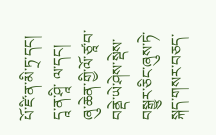པོ་ཛི་ན་མི་ཏྲ་དང། དཱ་ན་ཤཱི་ ལ་དང། ཞུ་ཆེན་གྱི་ལོ་ཙཱ་བ་བནྡེ་ཡེ་ཤེས་སྡེས་བསྒྱུར་ཅིང་ཞུས་ཏེ་སྐད་གསར་བཅད་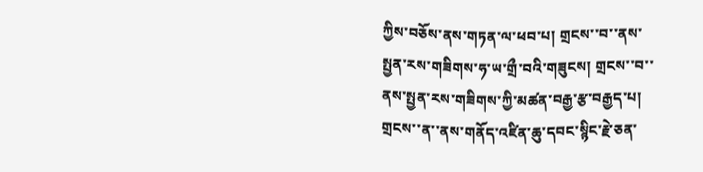ཀྱིས་བཅོས་ནས་གཏན་ལ་ཕབ་པ། གྲངས་་བ་་ནས་སྤྱན་རས་གཟིགས་ཧ་ཡ་གྲྀ་བའི་གཟུངས། གྲངས་་བ་་ ནས་སྤྱན་རས་གཟིགས་ཀྱི་མཚན་བརྒྱ་རྩ་བརྒྱད་པ། གྲངས་་ན་་ནས་གནོད་འཛིན་ཆུ་དབང་སྙིང་རྗེ་ཅན་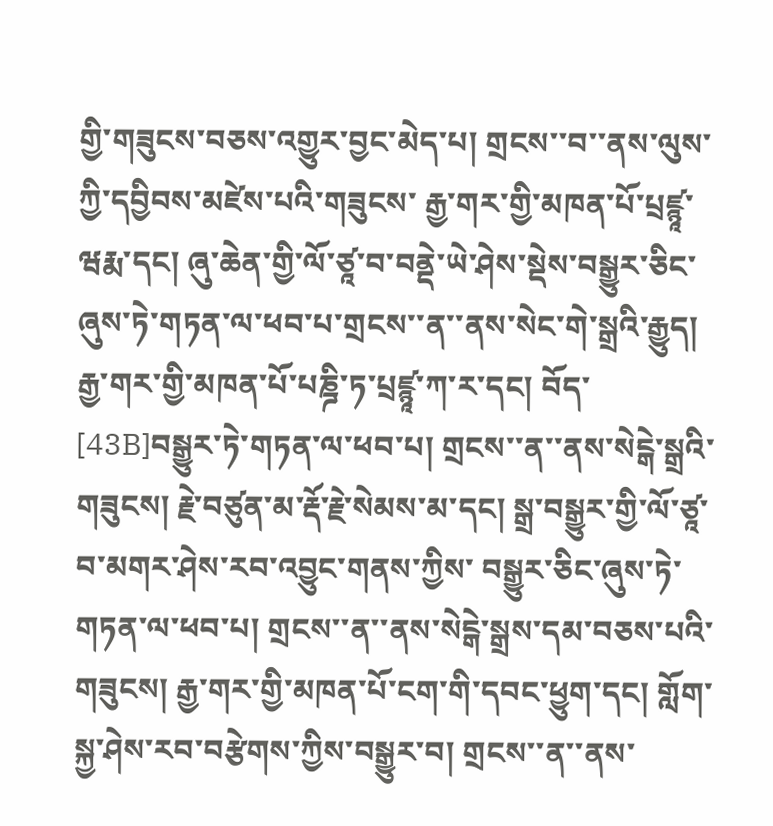གྱི་གཟུངས་བཅས་འགྱུར་བྱང་མེད་པ། གྲངས་་བ་་ནས་ལུས་ཀྱི་དབྱིབས་མཛེས་པའི་གཟུངས་ རྒྱ་གར་གྱི་མཁན་པོ་པྲཛྙཱ་ཝརྨ་དང། ཞུ་ཆེན་གྱི་ལོ་ཙཱ་བ་བནྡེ་ཡེ་ཤེས་སྡེས་བསྒྱུར་ཅིང་ཞུས་ཏེ་གཏན་ལ་ཕབ་པ་གྲངས་་ན་་ནས་སེང་གེ་སྒྲའི་རྒྱུད། རྒྱ་གར་གྱི་མཁན་པོ་པཎྜི་ཏ་པྲཛྙཱ་ཀ་ར་དང། བོད་ [43B]བསྒྱུར་ཏེ་གཏན་ལ་ཕབ་པ། གྲངས་་ན་་ནས་སེངྒེ་སྒྲའི་གཟུངས། རྗེ་བཙུན་མ་རྡོ་རྗེ་སེམས་མ་དང། སྒྲ་བསྒྱུར་གྱི་ལོ་ཙཱ་བ་མགར་ཤེས་རབ་འབྱུང་གནས་ཀྱིས་ བསྒྱུར་ཅིང་ཞུས་ཏེ་གཏན་ལ་ཕབ་པ། གྲངས་་ན་་ནས་སེངྒེ་སྒྲས་དམ་བཅས་པའི་གཟུངས། རྒྱ་གར་གྱི་མཁན་པོ་ངག་གི་དབང་ཕྱུག་དང། གློག་སྐྱ་ཤེས་རབ་བརྩེགས་ཀྱིས་བསྒྱུར་བ། གྲངས་་ན་་ནས་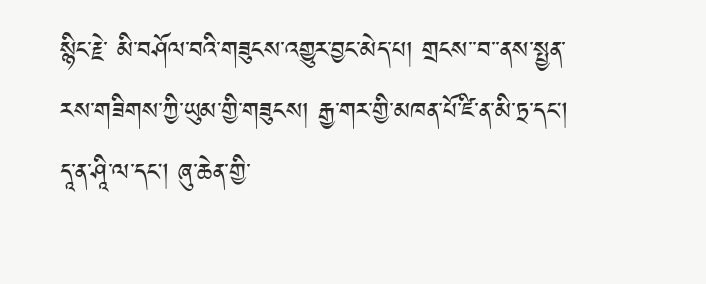སྙིང་རྗེ་ མི་བཤོལ་བའི་གཟུངས་འགྱུར་བྱང་མེད་པ། གྲངས་་བ་་ནས་སྤྱན་རས་གཟིགས་ཀྱི་ཡུམ་གྱི་གཟུངས། རྒྱ་གར་གྱི་མཁན་པོ་ཛི་ན་མི་ཏྲ་དང། དཱ་ན་ཤཱི་ལ་དང། ཞུ་ཆེན་གྱི་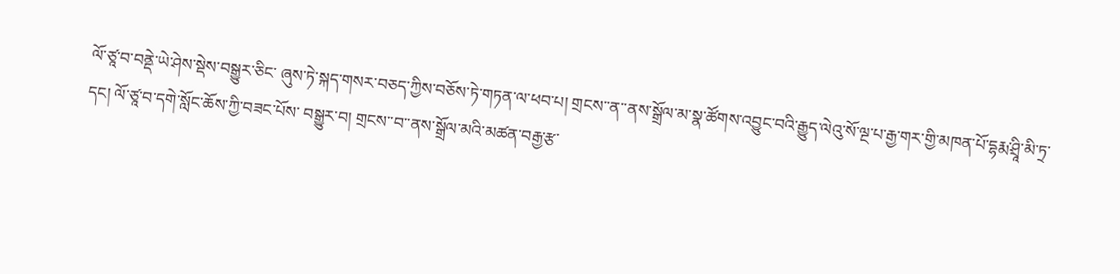ལོ་ཙཱ་བ་བནྡེ་ཡེ་ཤེས་སྡེས་བསྒྱུར་ཅིང་ ཞུས་ཏེ་སྐད་གསར་བཅད་ཀྱིས་བཅོས་ཏེ་གཏན་ལ་ཕབ་པ། གྲངས་་ན་་ནས་སྒྲོལ་མ་སྣ་ཚོགས་འབྱུང་བའི་རྒྱུད་ལེའུ་སོ་ལྔ་པ་རྒྱ་གར་གྱི་མཁན་པོ་དྷརྨ་ཤྲཱི་མི་ཏྲ་དང། ལོ་ཙཱ་བ་དགེ་སློང་ཆོས་ཀྱི་བཟང་པོས་ བསྒྱུར་བ། གྲངས་་བ་་ནས་སྒྲོལ་མའི་མཚན་བརྒྱ་རྩ་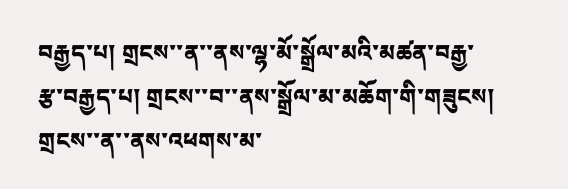བརྒྱད་པ། གྲངས་་ན་་ནས་ལྷ་མོ་སྒྲོལ་མའི་མཚན་བརྒྱ་རྩ་བརྒྱད་པ། གྲངས་་བ་་ནས་སྒྲོལ་མ་མཆོག་གི་གཟུངས། གྲངས་་ན་་ནས་འཕགས་མ་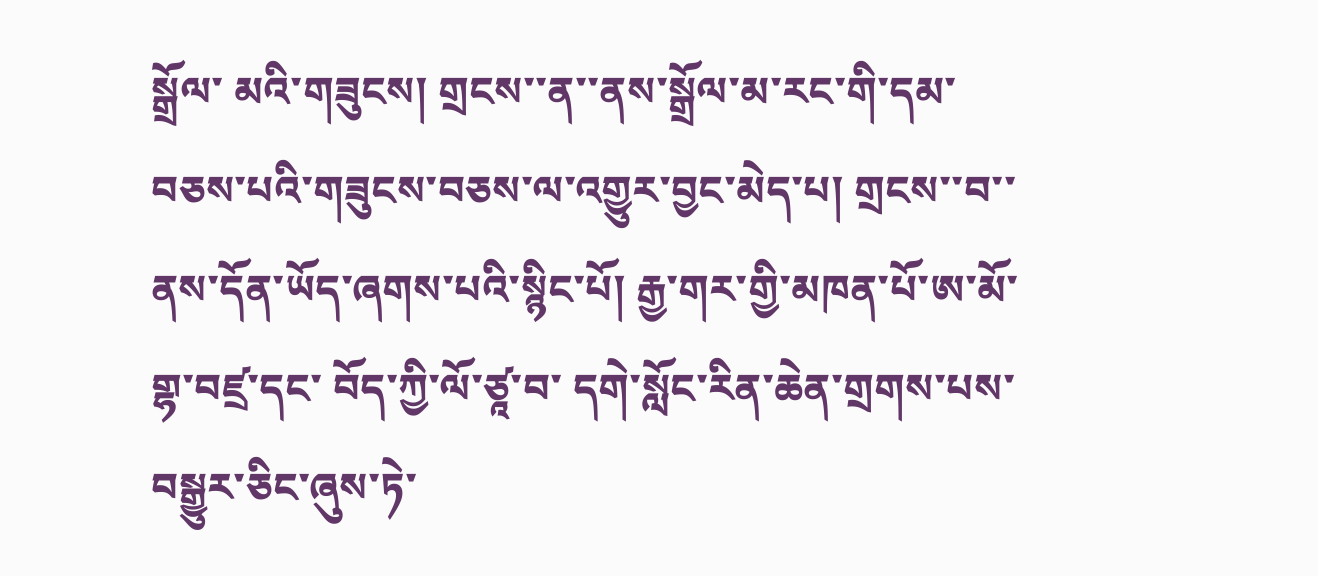སྒྲོལ་ མའི་གཟུངས། གྲངས་་ན་་ནས་སྒྲོལ་མ་རང་གི་དམ་བཅས་པའི་གཟུངས་བཅས་ལ་འགྱུར་བྱང་མེད་པ། གྲངས་་བ་་ནས་དོན་ཡོད་ཞགས་པའི་སྙིང་པོ། རྒྱ་གར་གྱི་མཁན་པོ་ཨ་མོ་གྷ་བཛྲ་དང་ བོད་ཀྱི་ལོ་ཙཱ་བ་ དགེ་སློང་རིན་ཆེན་གྲགས་པས་བསྒྱུར་ཅིང་ཞུས་ཏེ་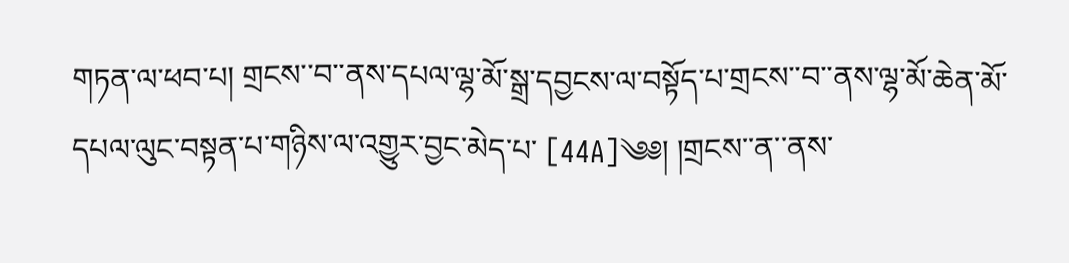གཏན་ལ་ཕབ་པ། གྲངས་་བ་་ནས་དཔལ་ལྷ་མོ་སྒྲ་དབྱངས་ལ་བསྟོད་པ་གྲངས་་བ་་ནས་ལྷ་མོ་ཆེན་མོ་དཔལ་ལུང་བསྟན་པ་གཉིས་ལ་འགྱུར་བྱང་མེད་པ་ [44A]༄༅། །གྲངས་་ན་་ནས་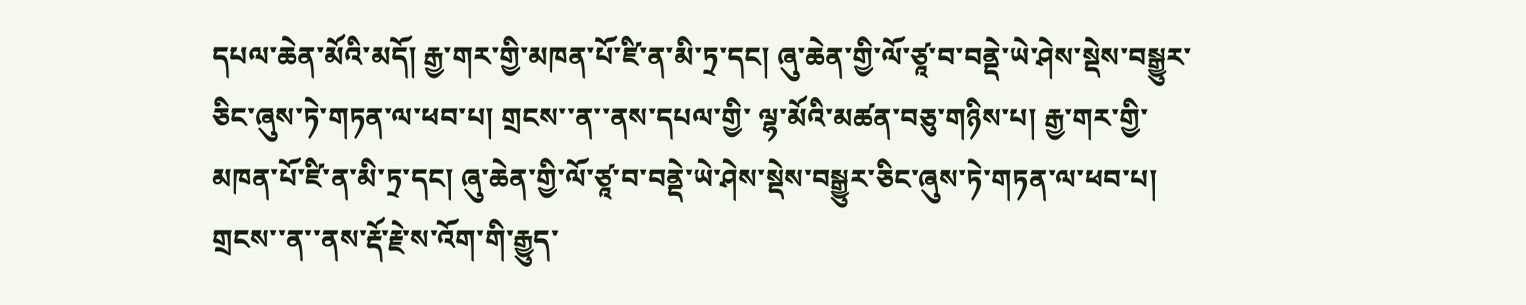དཔལ་ཆེན་མོའི་མདོ། རྒྱ་གར་གྱི་མཁན་པོ་ཛི་ན་མི་ཏྲ་དང། ཞུ་ཆེན་གྱི་ལོ་ཙཱ་བ་བནྡེ་ཡེ་ཤེས་སྡེས་བསྒྱུར་ཅིང་ཞུས་ཏེ་གཏན་ལ་ཕབ་པ། གྲངས་་ན་་ནས་དཔལ་གྱི་ ལྷ་མོའི་མཚན་བཅུ་གཉིས་པ། རྒྱ་གར་གྱི་མཁན་པོ་ཛི་ན་མི་ཏྲ་དང། ཞུ་ཆེན་གྱི་ལོ་ཙཱ་བ་བནྡེ་ཡེ་ཤེས་སྡེས་བསྒྱུར་ཅིང་ཞུས་ཏེ་གཏན་ལ་ཕབ་པ། གྲངས་་ན་་ནས་རྡོ་རྗེ་ས་འོག་གི་རྒྱུད་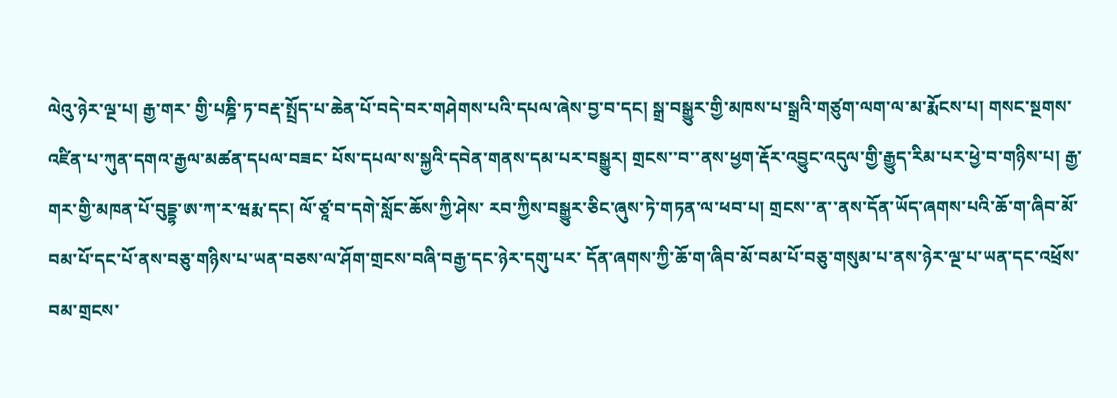ལེའུ་ཉེར་ལྔ་པ། རྒྱ་གར་ གྱི་པཎྜི་ཏ་བརྡ་སྤྲོད་པ་ཆེན་པོ་བདེ་བར་གཤེགས་པའི་དཔལ་ཞེས་བྱ་བ་དང། སྒྲ་བསྒྱུར་གྱི་མཁས་པ་སྒྲའི་གཙུག་ལག་ལ་མ་རྨོངས་པ། གསང་སྔགས་འཛིན་པ་ཀུན་དགའ་རྒྱལ་མཚན་དཔལ་བཟང་ པོས་དཔལ་ས་སྐྱའི་དབེན་གནས་དམ་པར་བསྒྱུར། གྲངས་་བ་་ནས་ཕྱག་རྡོར་འབྱུང་འདུལ་གྱི་རྒྱུད་རིམ་པར་ཕྱེ་བ་གཉིས་པ། རྒྱ་གར་གྱི་མཁན་པོ་བུདྡྷ་ཨ་ཀ་ར་ཝརྨ་དང། ལོ་ཙཱ་བ་དགེ་སློང་ཆོས་ཀྱི་ཤེས་ རབ་ཀྱིས་བསྒྱུར་ཅིང་ཞུས་ཏེ་གཏན་ལ་ཕབ་པ། གྲངས་་ན་་ནས་དོན་ཡོད་ཞགས་པའི་ཆོ་ག་ཞིབ་མོ་བམ་པོ་དང་པོ་ནས་བཅུ་གཉིས་པ་ཡན་བཅས་ལ་ཤོག་གྲངས་བཞི་བརྒྱ་དང་ཉེར་དགུ་པར་ དོན་ཞགས་ཀྱི་ཆོ་ག་ཞིབ་མོ་བམ་པོ་བཅུ་གསུམ་པ་ནས་ཉེར་ལྔ་པ་ཡན་དང་འཕྲོས་བམ་གྲངས་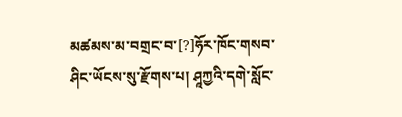མཚམས་མ་བགྲང་བ་[?]ཧོར་ཁོང་གསབ་ཤིང་ཡོངས་སུ་རྫོགས་པ། ཤཱཀྱའི་དགེ་སློང་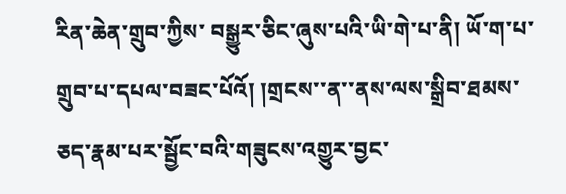རིན་ཆེན་གྲུབ་ཀྱིས་ བསྒྱུར་ཅིང་ཞུས་པའི་ཡི་གེ་པ་ནི། ཡོ་ག་པ་གྲུབ་པ་དཔལ་བཟང་པོའོ། །གྲངས་་ན་་ནས་ལས་སྒྲིབ་ཐམས་ཅད་རྣམ་པར་སྦྱོང་བའི་གཟུངས་འགྱུར་བྱང་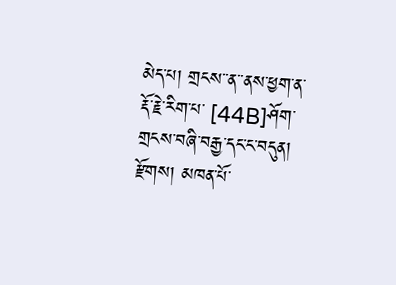མེད་པ། གྲངས་་ན་་ནས་ཕྱག་ན་རྡོ་རྗེ་རིག་པ་ [44B]ཤོག་གྲངས་བཞི་བརྒྱ་དང་ང་བདུན། རྫོགས། མཁན་པོ་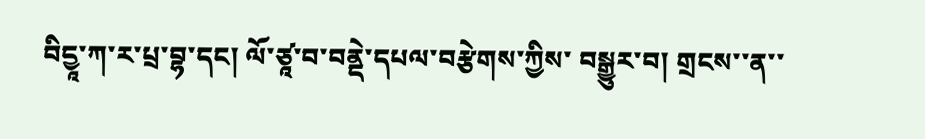བིདྱཱ་ཀ་ར་པྲ་བྷ་དང། ལོ་ཙཱ་བ་བནྡེ་དཔལ་བརྩེགས་ཀྱིས་ བསྒྱུར་བ། གྲངས་་ན་་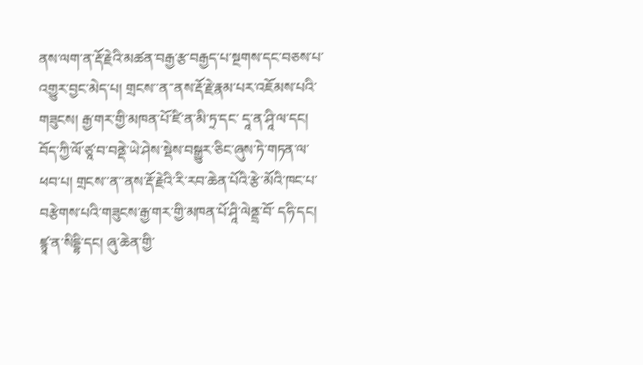ནས་ལག་ན་རྡོ་རྗེའི་མཚན་བརྒྱ་རྩ་བརྒྱད་པ་སྔགས་དང་བཅས་པ་འགྱུར་བྱང་མེད་པ། གྲངས་་ན་་ནས་རྡོ་རྗེ་རྣམ་པར་འཇོམས་པའི་གཟུངས། རྒྱ་གར་གྱི་མཁན་པོ་ཛི་ན་མི་ཏྲ་དང་ དཱ་ན་ཤཱི་ལ་དང། བོད་ཀྱི་ལོ་ཙཱ་བ་བནྡེ་ཡེ་ཤེས་སྡེས་བསྒྱུར་ཅིང་ཞུས་ཏེ་གཏན་ལ་ཕབ་པ། གྲངས་་ན་་ནས་རྡོ་རྗེའི་རི་རབ་ཆེན་པོའི་རྩེ་མོའི་ཁང་པ་བརྩེགས་པའི་གཟུངས་རྒྱ་གར་གྱི་མཁན་པོ་ཤཱི་ལེནྡྲ་བོ་ དཧི་དང། ཛྙཱ་ན་སིདྡྷི་དང། ཞུ་ཆེན་གྱི་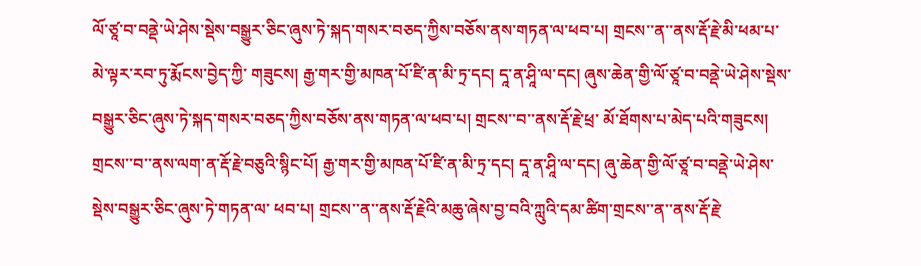ལོ་ཙཱ་བ་བནྡེ་ཡེ་ཤེས་སྡེས་བསྒྱུར་ཅིང་ཞུས་ཏེ་སྐད་གསར་བཅད་ཀྱིས་བཅོས་ནས་གཏན་ལ་ཕབ་པ། གྲངས་་ན་་ནས་རྡོ་རྗེ་མི་ཕམ་པ་མེ་ལྟར་རབ་ཏུ་རྨོངས་བྱེད་ཀྱི་ གཟུངས། རྒྱ་གར་གྱི་མཁན་པོ་ཛི་ན་མི་ཏྲ་དང། དཱ་ན་ཤཱི་ལ་དང། ཞུས་ཆེན་གྱི་ལོ་ཙཱ་བ་བནྡེ་ཡེ་ཤེས་སྡེས་བསྒྱུར་ཅིང་ཞུས་ཏེ་སྐད་གསར་བཅད་ཀྱིས་བཅོས་ནས་གཏན་ལ་ཕབ་པ། གྲངས་་བ་་ནས་རྡོ་རྗེ་ཕྲ་ མོ་ཐོགས་པ་མེད་པའི་གཟུངས། གྲངས་་བ་་ནས་ལག་ན་རྡོ་རྗེ་བཅུའི་སྙིང་པོ། རྒྱ་གར་གྱི་མཁན་པོ་ཛི་ན་མི་ཏྲ་དང། དཱ་ན་ཤཱི་ལ་དང། ཞུ་ཆེན་གྱི་ལོ་ཙཱ་བ་བནྡེ་ཡེ་ཤེས་སྡེས་བསྒྱུར་ཅིང་ཞུས་ཏེ་གཏན་ལ་ ཕབ་པ། གྲངས་་ན་་ནས་རྡོ་རྗེའི་མཆུ་ཞེས་བྱ་བའི་ཀླུའི་དམ་ཚིག་གྲངས་་ན་་ནས་རྡོ་རྗེ་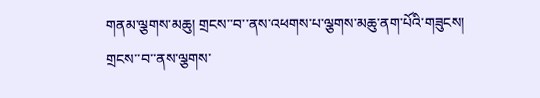གནམ་ལྕགས་མཆུ། གྲངས་་བ་་ནས་འཕགས་པ་ལྕགས་མཆུ་ནག་པོའི་གཟུངས། གྲངས་་བ་་ནས་ལྕགས་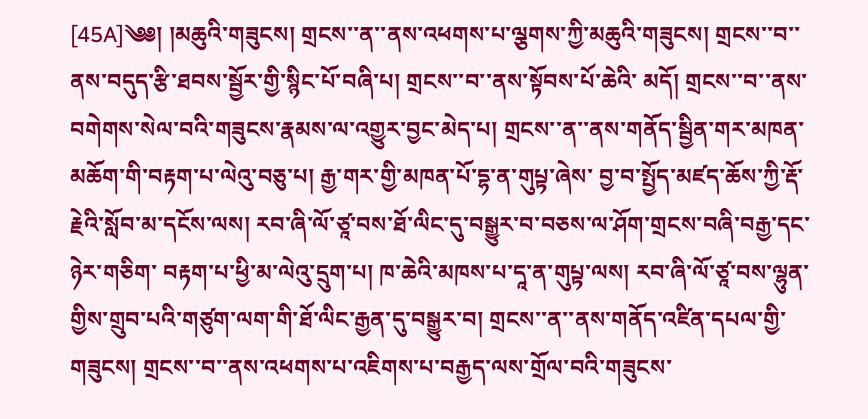[45A]༄༅། །མཆུའི་གཟུངས། གྲངས་་ན་་ནས་འཕགས་པ་ལྕགས་ཀྱི་མཆུའི་གཟུངས། གྲངས་་བ་་ནས་བདུད་རྩི་ཐབས་སྦྱོར་གྱི་སྙིང་པོ་བཞི་པ། གྲངས་་བ་་ནས་སྟོབས་པོ་ཆེའི་ མདོ། གྲངས་་བ་་ནས་བགེགས་སེལ་བའི་གཟུངས་རྣམས་ལ་འགྱུར་བྱང་མེད་པ། གྲངས་་ན་་ནས་གནོད་སྦྱིན་གར་མཁན་མཆོག་གི་བརྟག་པ་ལེའུ་བཅུ་པ། རྒྱ་གར་གྱི་མཁན་པོ་དྷ་ན་གུཔྟ་ཞེས་ བྱ་བ་སྤྱོད་མཛད་ཆོས་ཀྱི་རྡོ་རྗེའི་སློབ་མ་དངོས་ལས། རབ་ཞི་ལོ་ཙཱ་བས་ཐོ་ལིང་དུ་བསྒྱུར་བ་བཅས་ལ་ཤོག་གྲངས་བཞི་བརྒྱ་དང་ཉེར་གཅིག་ བརྟག་པ་ཕྱི་མ་ལེའུ་དྲུག་པ། ཁ་ཆེའི་མཁས་པ་དཱ་ན་གུཔྟ་ལས། རབ་ཞི་ལོ་ཙཱ་བས་ལྷུན་གྱིས་གྲུབ་པའི་གཙུག་ལག་གི་ཐོ་ལིང་རྒྱན་དུ་བསྒྱུར་བ། གྲངས་་ན་་ནས་གནོད་འཛིན་དཔལ་གྱི་ གཟུངས། གྲངས་་བ་་ནས་འཕགས་པ་འཇིགས་པ་བརྒྱད་ལས་གྲོལ་བའི་གཟུངས་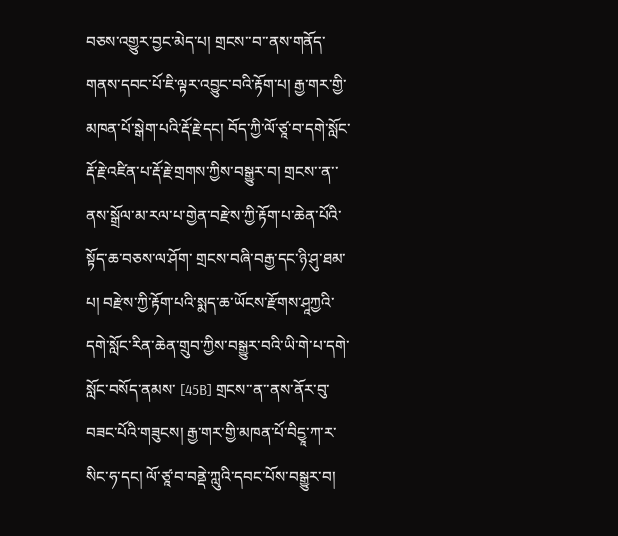བཅས་འགྱུར་བྱང་མེད་པ། གྲངས་་བ་་ནས་གནོད་གནས་དབང་པོ་ཇི་ལྟར་འབྱུང་བའི་རྟོག་པ། རྒྱ་གར་གྱི་ མཁན་པོ་སྒེག་པའི་རྡོ་རྗེ་དང། བོད་ཀྱི་ལོ་ཙཱ་བ་དགེ་སློང་རྡོ་རྗེ་འཛིན་པ་རྡོ་རྗེ་གྲགས་ཀྱིས་བསྒྱུར་བ། གྲངས་་ན་་ནས་སྒྲོལ་མ་རལ་པ་གྱེན་བརྫེས་ཀྱི་རྟོག་པ་ཆེན་པོའི་སྟོད་ཆ་བཅས་ལ་ཤོག་ གྲངས་བཞི་བརྒྱ་དང་ཉི་ཤུ་ཐམ་པ། བརྫེས་ཀྱི་རྟོག་པའི་སྨད་ཆ་ཡོངས་རྫོགས་ཤཱཀྱའི་དགེ་སློང་རིན་ཆེན་གྲུབ་ཀྱིས་བསྒྱུར་བའི་ཡི་གེ་པ་དགེ་སློང་བསོད་ནམས་ [45B] གྲངས་་ན་་ནས་ནོར་བུ་བཟང་པོའི་གཟུངས། རྒྱ་གར་གྱི་མཁན་པོ་བིདྱཱ་ཀ་ར་སིང་ཧ་དང། ལོ་ཙཱ་བ་བནྡེ་ཀླུའི་དབང་པོས་བསྒྱུར་བ།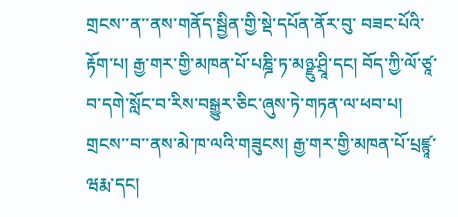གྲངས་་ན་་ནས་གནོད་སྦྱིན་གྱི་སྡེ་དཔོན་ནོར་བུ་ བཟང་པོའི་རྟོག་པ། རྒྱ་གར་གྱི་མཁན་པོ་པཎྜི་ཏ་མཉྫུ་ཤྲཱི་དང། བོད་ཀྱི་ལོ་ཙཱ་བ་དགེ་སློང་བ་རིས་བསྒྱུར་ཅིང་ཞུས་ཏེ་གཏན་ལ་ཕབ་པ། གྲངས་་བ་་ནས་མེ་ཁ་ལའི་གཟུངས། རྒྱ་གར་གྱི་མཁན་པོ་པྲཛྙཱ་ ཝརྨ་དང།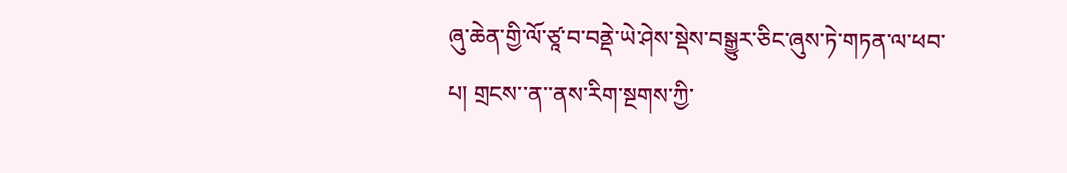ཞུ་ཆེན་གྱི་ལོ་ཙཱ་བ་བནྡེ་ཡེ་ཤེས་སྡེས་བསྒྱུར་ཅིང་ཞུས་ཏེ་གཏན་ལ་ཕབ་པ། གྲངས་་ན་་ནས་རིག་སྔགས་ཀྱི་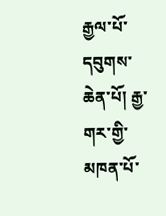རྒྱལ་པོ་དབུགས་ཆེན་པོ། རྒྱ་གར་གྱི་མཁན་པོ་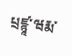པྲཛྙཱ་ཝརྨ་